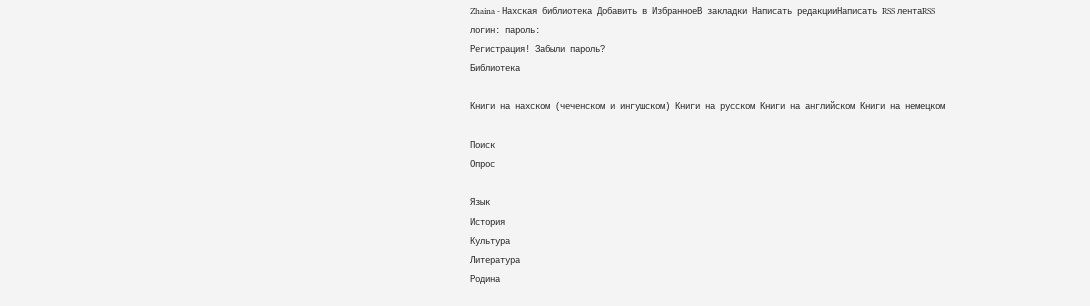Zhaina - Нахская библиотека Добавить в ИзбранноеВ закладки Написать редакцииНаписать RSS лентаRSS
логин: пароль:
Регистрация! Забыли пароль?
Библиотека

Книги на нахском (чеченском и ингушском) Книги на русском Книги на английском Книги на немецком

Поиск
Опрос

Язык
История
Культура
Литература
Родина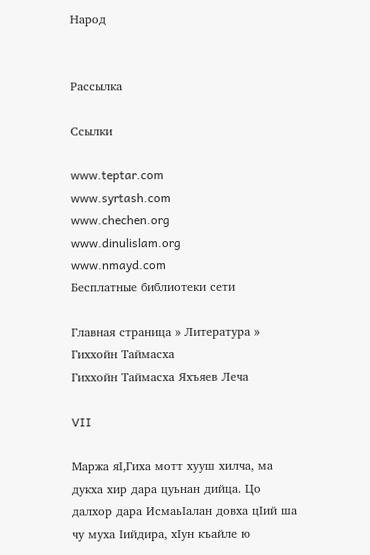Народ


Рассылка

Ссылки

www.teptar.com
www.syrtash.com
www.chechen.org
www.dinulislam.org
www.nmayd.com
Бесплатные библиотеки сети

Главная страница » Литература » Гиххойн Таймасха
Гиххойн Таймасха Яхъяев Леча

VII

Маржа яI,Гиха мотт хууш хилча, ма дукха хир дара цуьнан дийца. Цо далхор дара ИсмаьIалан довха цIий ша чу муха Iийдира, хIун къайле ю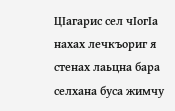ЦIагарис сел чIогIа нахах лечкъориг я стенах лаьцна бара селхана буса жимчу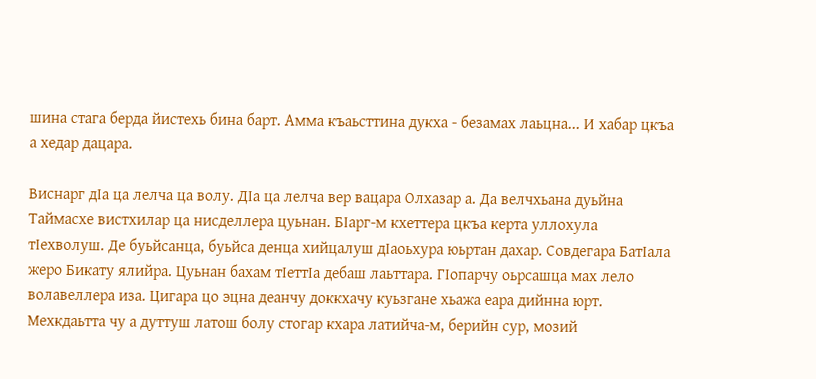шина стага берда йистехь бина барт. Амма къаьсттина дукха - безамах лаьцна... И хабар цкъа а хедар дацара.

Виснарг дIа ца лелча ца волу. ДIа ца лелча вер вацара Олхазар а. Да велчхьана дуьйна Таймасхе вистхилар ца нисделлера цуьнан. БIарг-м кхеттера цкъа керта уллохула тIехволуш. Де буьйсанца, буьйса денца хийцалуш дIаоьхура юьртан дахар. Совдегара БатIала жеро Бикату ялийра. Цуьнан бахам тIеттIа дебаш лаьттара. ГIопарчу оьрсашца мах лело волавеллера иза. Цигара цо эцна деанчу доккхачу куьзгане хьажа еара дийнна юрт. Мехкдаьтта чу а дуттуш латош болу стогар кхара латийча-м, берийн сур, мозий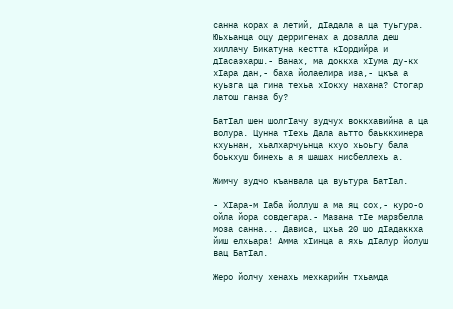санна корах а летий, дIадала а ца туьгура. Юьхьанца оцу дерригенах а дозалла деш хиллачу Бикатуна кестта кIордийра и дIасаэхарш.- Ванах, ма доккха хIума ду-кх хIара дан,- баха йолаелира иза,- цкъа а куьзга ца гина техьа хIокху нахана? Стогар латош ганза бу?

БатIал шен шолгIачу зудчух воккхавийна а ца волура. Цунна тIехь Дала аьтто баьккхинера кхуьнан, хьалхарчуьнца кхуо хьоьгу бала боькхуш бинехь а я шашах нисбеллехь а.

Жимчу зудчо къанвала ца вуьтура БатIал.

- ХIара-м Iаба йоллуш а ма яц сох,- куро-о ойла йора совдегара.- Мазана тIе марзбелла моза санна... Дависа, цхьа 20 шо дIадаккха йиш елхьара! Амма хIинца а яхь дIалур йолуш вац БатIал.

Жеро йолчу хенахь мехкарийн тхьамда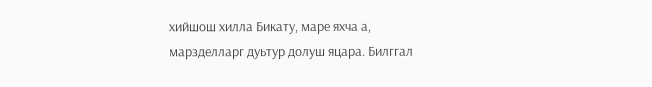хийшош хилла Бикату, маре яхча а, марзделларг дуьтур долуш яцара. Билггал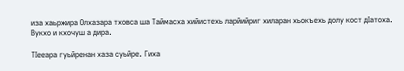иза хаьржира Олхазара тховса ша Таймасха хийистехь ларйийриг хиларан хьокъехь долу кост дIатоха. Вукхо и кхочуш а дира.

ТIееара гуьйренан хаза суьйре. Гиха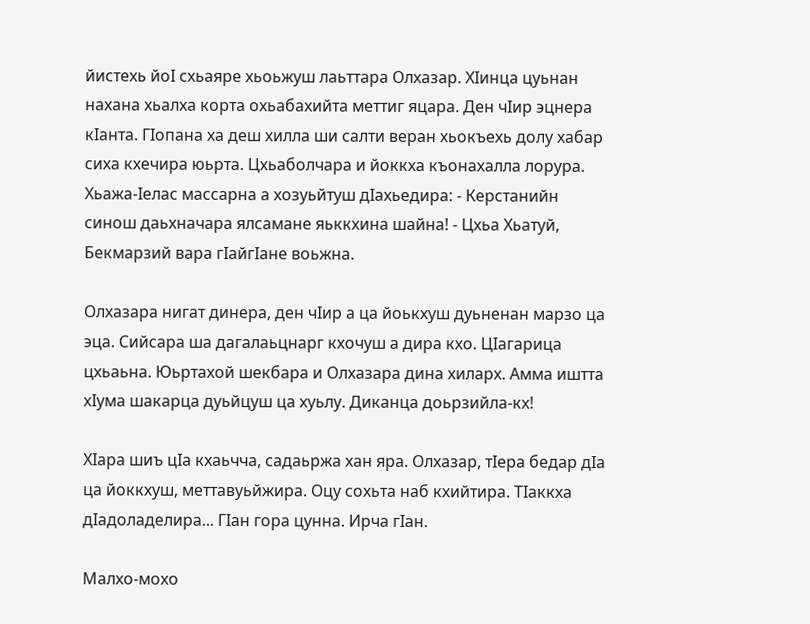йистехь йоI схьаяре хьоьжуш лаьттара Олхазар. ХIинца цуьнан нахана хьалха корта охьабахийта меттиг яцара. Ден чIир эцнера кIанта. ГIопана ха деш хилла ши салти веран хьокъехь долу хабар сиха кхечира юьрта. Цхьаболчара и йоккха къонахалла лорура. Хьажа-Iелас массарна а хозуьйтуш дIахьедира: - Керстанийн синош даьхначара ялсамане яьккхина шайна! - Цхьа Хьатуй, Бекмарзий вара гIайгIане воьжна.

Олхазара нигат динера, ден чIир а ца йоькхуш дуьненан марзо ца эца. Сийсара ша дагалаьцнарг кхочуш а дира кхо. ЦIагарица цхьаьна. Юьртахой шекбара и Олхазара дина хиларх. Амма иштта хIума шакарца дуьйцуш ца хуьлу. Диканца доьрзийла-кх!

ХIара шиъ цIа кхаьчча, садаьржа хан яра. Олхазар, тIера бедар дIа ца йоккхуш, меттавуьйжира. Оцу сохьта наб кхийтира. ТIаккха дIадоладелира... ГIан гора цунна. Ирча гIан.

Малхо-мохо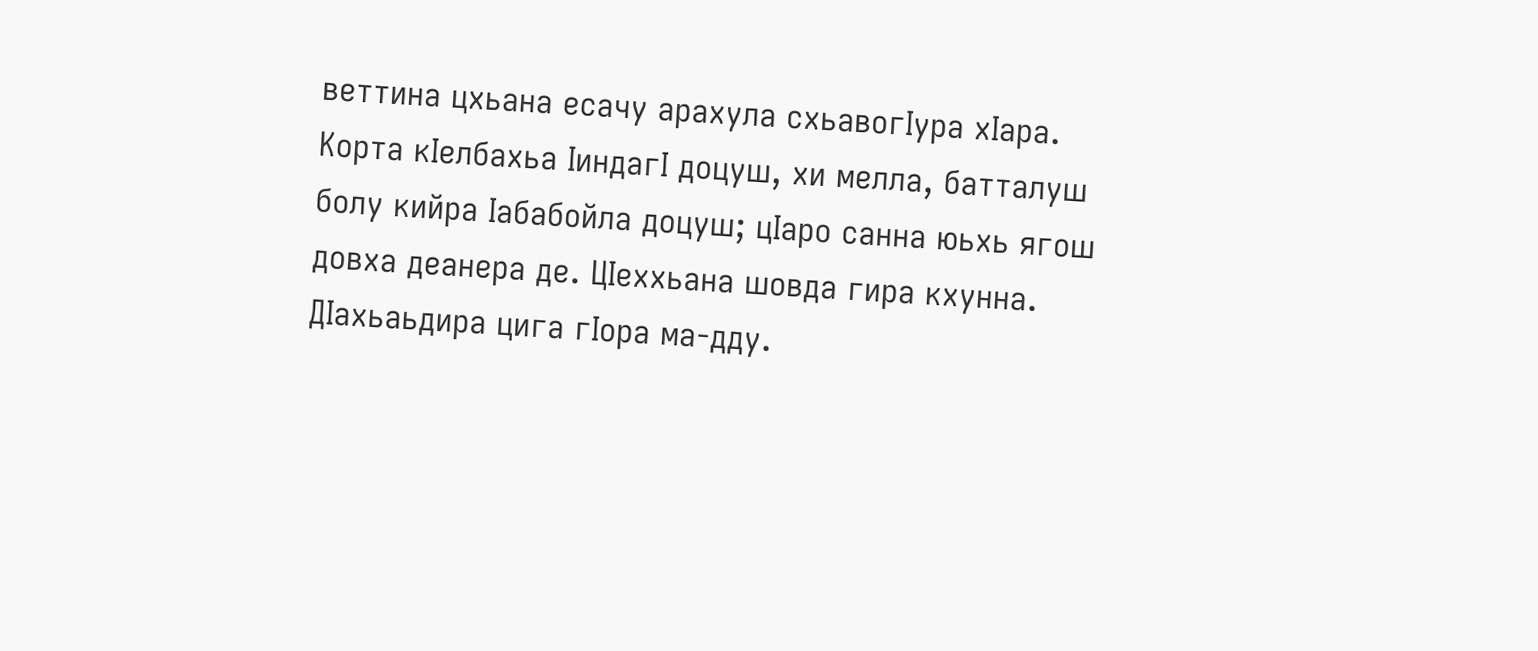веттина цхьана есачу арахула схьавогIура хIара. Корта кIелбахьа IиндагI доцуш, хи мелла, батталуш болу кийра Iабабойла доцуш; цIаро санна юьхь ягош довха деанера де. ЦIеххьана шовда гира кхунна. ДIахьаьдира цига гIора ма-дду.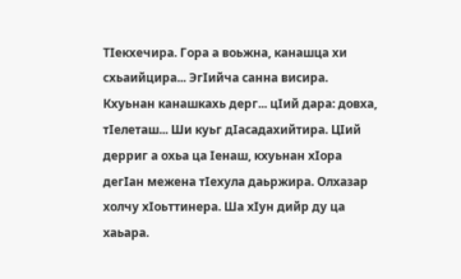ТIекхечира. Гора а воьжна, канашца хи схьаийцира... ЭгIийча санна висира. Кхуьнан канашкахь дерг... цIий дара: довха, тIелеташ... Ши куьг дIасадахийтира. ЦIий дерриг а охьа ца Iенаш, кхуьнан хIора дегIан межена тIехула даьржира. Олхазар холчу хIоьттинера. Ша хIун дийр ду ца хаьара.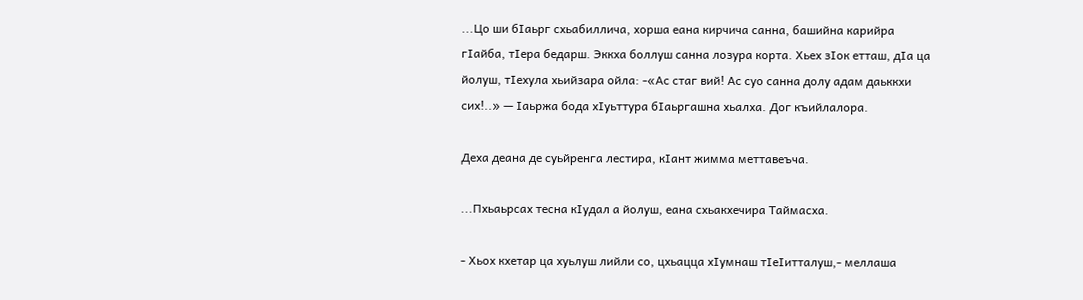...Цо ши бIаьрг схьабиллича, хорша еана кирчича санна, башийна карийра гIайба, тIера бедарш. Эккха боллуш санна лозура корта. Хьех зIок етташ, дIа ца йолуш, тIехула хьийзара ойла: -«Ас стаг вий! Ас суо санна долу адам даьккхи сих!..» — Iаьржа бода хIуьттура бIаьргашна хьалха. Дог къийлалора.

Деха деана де суьйренга лестира, кIант жимма меттавеъча.

...Пхьаьрсах тесна кIудал а йолуш, еана схьакхечира Таймасха.

- Хьох кхетар ца хуьлуш лийли со, цхьацца хIумнаш тIеIитталуш,- меллаша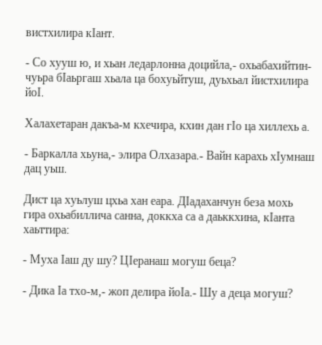вистхилира кIант.

- Со хууш ю, и хьан ледарлонна доцийла,- охьабахийтин-чуьра бIаьргаш хьала ца бохуьйтуш, дуьхьал йистхилира йоI.

Халахетаран дакъа-м кхечира, кхин дан гIо ца хиллехь а.

- Баркалла хьуна,- элира Олхазара.- Вайн карахь хIумнаш дац уьш.

Дист ца хуьлуш цхьа хан еара. ДIадаханчун беза мохь гира охьабиллича санна, доккха са а даьккхина, кIанта хаьттира:

- Муха Iаш ду шу? ЦIеранаш могуш беца?

- Дика Iа тхо-м,- жоп делира йоIа.- Шу а деца могуш?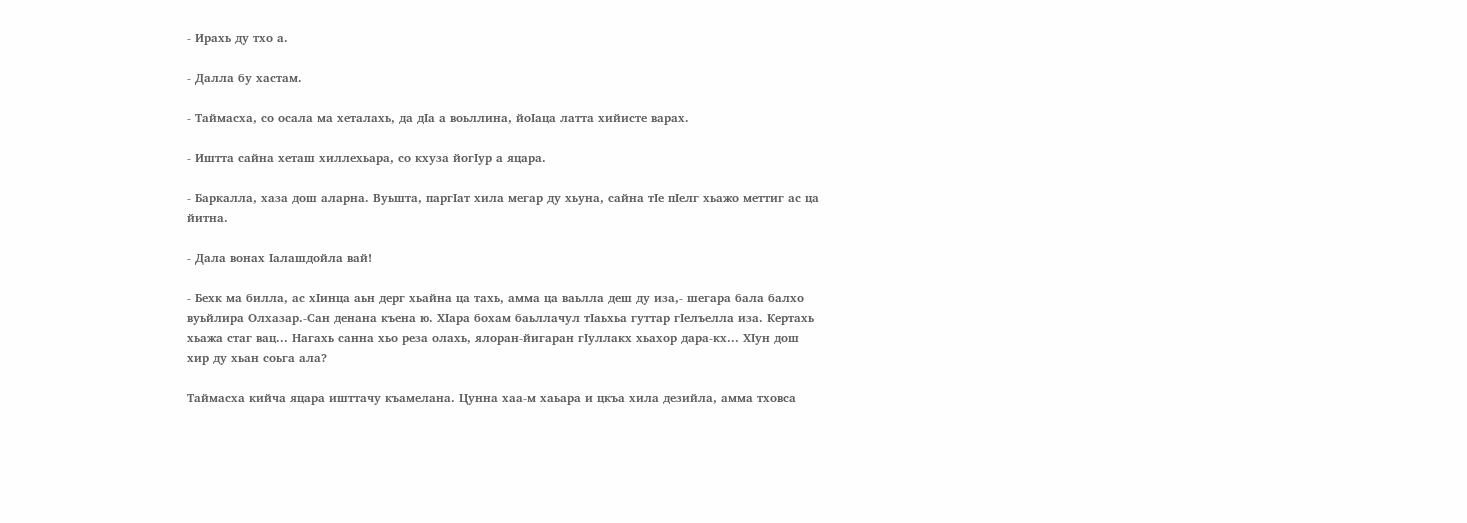- Ирахь ду тхо а.

- Далла бу хастам.

- Таймасха, со осала ма хеталахь, да дIа а воьллина, йоIаца латта хийисте варах.

- Иштта сайна хеташ хиллехьара, со кхуза йогIур а яцара.

- Баркалла, хаза дош аларна. Вуьшта, паргIат хила мегар ду хьуна, сайна тIе пIелг хьажо меттиг ас ца йитна.

- Дала вонах Iалашдойла вай!

- Бехк ма билла, ас хIинца аьн дерг хьайна ца тахь, амма ца ваьлла деш ду иза,- шегара бала балхо вуьйлира Олхазар.-Сан денана къена ю. ХIара бохам баьллачул тIаьхьа гуттар гIелъелла иза. Кертахь хьажа стаг вац... Нагахь санна хьо реза олахь, ялоран-йигаран гIуллакх хьахор дара-кх... ХIун дош хир ду хьан соьга ала?

Таймасха кийча яцара ишттачу къамелана. Цунна хаа-м хаьара и цкъа хила дезийла, амма тховса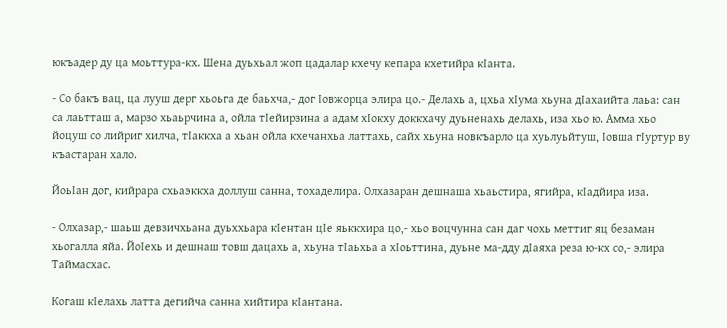юкъадер ду ца моьттура-кх. Шена дуьхьал жоп цадалар кхечу кепара кхетийра кIанта.

- Со бакъ вац, ца лууш дерг хьоьга де баьхча,- дог Iовжорца элира цо.- Делахь а, цхьа хIума хьуна дIахаийта лаьа: сан са лаьтташ а, марзо хьаьрчина а, ойла тIейирзина а адам хIокху доккхачу дуьненахь делахь, иза хьо ю. Амма хьо йоцуш со лийриг хилча, тIаккха а хьан ойла кхечанхьа латтахь, сайх хьуна новкъарло ца хуьлуьйтуш, Iовша гIуртур ву къастаран хало.

ЙоьIан дог, кийрара схьаэккха доллуш санна, тохаделира. Олхазаран дешнаша хьаьстира, ягийра, кIадйира иза.

- Олхазар,- шаьш девзичхьана дуьххьара кIентан цIе яьккхира цо,- хьо воцчунна сан даг чохь меттиг яц безаман хьогалла яйа. ЙоIехь и дешнаш товш дацахь а, хьуна тIаьхьа а хIоьттина, дуьне ма-дду дIаяха реза ю-кх со,- элира Таймасхас.

Когаш кIелахь латта дегийча санна хийтира кIантана.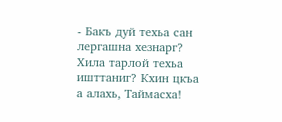- Бакъ дуй техьа сан лергашна хезнарг? Хила тарлой техьа ишттаниг? Кхин цкъа а алахь, Таймасха!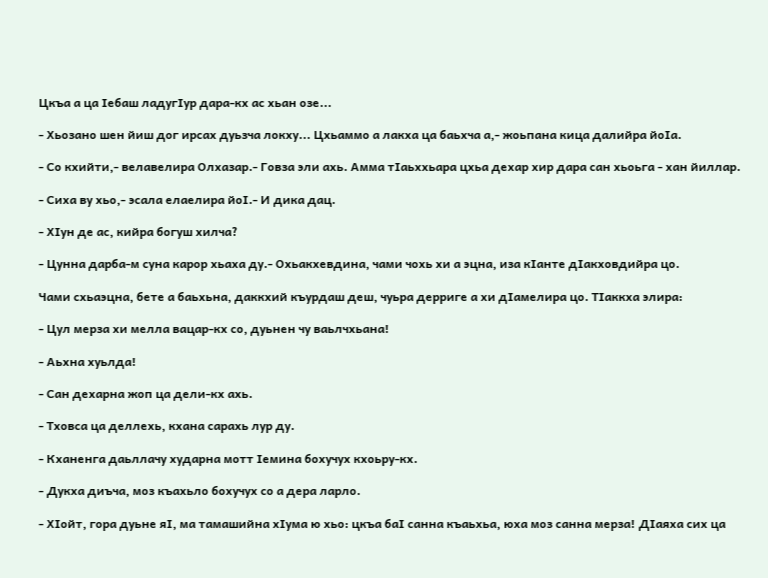Цкъа а ца Iебаш ладугIур дара-кх ас хьан озе...

- Хьозано шен йиш дог ирсах дуьзча локху... Цхьаммо а лакха ца баьхча а,- жоьпана кица далийра йоIа.

- Со кхийти,- велавелира Олхазар.- Говза эли ахь. Амма тIаьххьара цхьа дехар хир дара сан хьоьга - хан йиллар.

- Сиха ву хьо,- эсала елаелира йоI.- И дика дац.

- ХIун де ас, кийра богуш хилча?

- Цунна дарба-м суна карор хьаха ду.- Охьакхевдина, чами чохь хи а эцна, иза кIанте дIакховдийра цо.

Чами схьаэцна, бете а баьхьна, даккхий къурдаш деш, чуьра дерриге а хи дIамелира цо. ТIаккха элира:

- Цул мерза хи мелла вацар-кх со, дуьнен чу ваьлчхьана!

- Аьхна хуьлда!

- Сан дехарна жоп ца дели-кх ахь.

- Тховса ца деллехь, кхана сарахь лур ду.

- Кханенга даьллачу хударна мотт Iемина бохучух кхоьру-кх.

- Дукха диъча, моз къахьло бохучух со а дера ларло.

- ХIойт, гора дуьне яI, ма тамашийна хIума ю хьо: цкъа баI санна къаьхьа, юха моз санна мерза! ДIаяха сих ца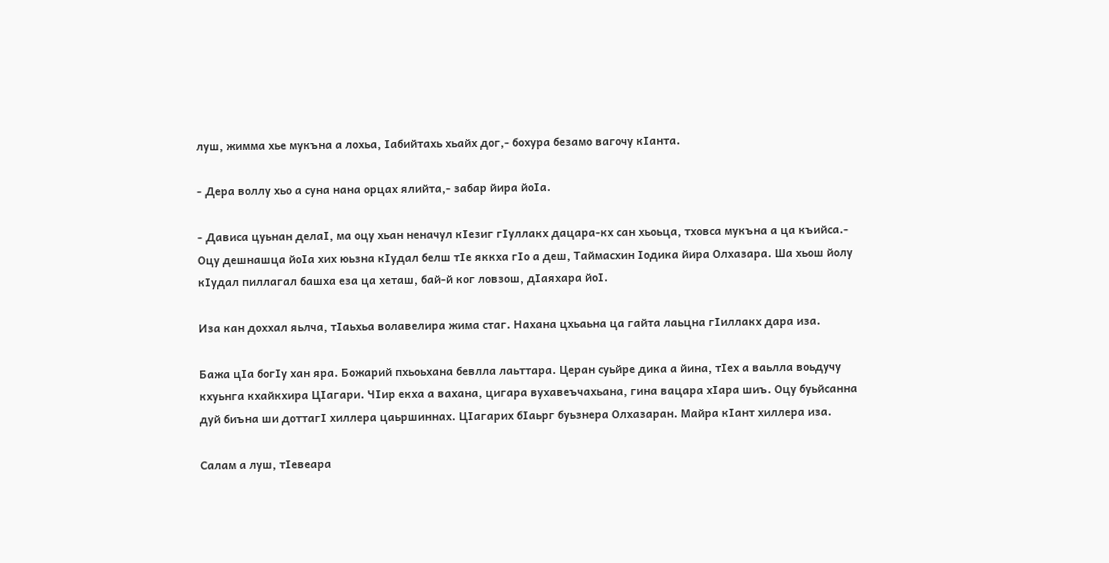луш, жимма хье мукъна а лохьа, Iабийтахь хьайх дог,- бохура безамо вагочу кIанта.

- Дера воллу хьо а суна нана орцах ялийта,- забар йира йоIа.

- Дависа цуьнан делаI, ма оцу хьан неначул кIезиг гIуллакх дацара-кх сан хьоьца, тховса мукъна а ца къийса.- Оцу дешнашца йоIа хих юьзна кIудал белш тIе яккха гIо а деш, Таймасхин Iодика йира Олхазара. Ша хьош йолу кIудал пиллагал башха еза ца хеташ, бай-й ког ловзош, дIаяхара йоI.

Иза кан доххал яьлча, тIаьхьа волавелира жима стаг. Нахана цхьаьна ца гайта лаьцна гIиллакх дара иза.

Бажа цIа богIу хан яра. Божарий пхьоьхана бевлла лаьттара. Церан суьйре дика а йина, тIех а ваьлла воьдучу кхуьнга кхайкхира ЦIагари. ЧIир екха а вахана, цигара вухавеъчахьана, гина вацара хIара шиъ. Оцу буьйсанна дуй биъна ши доттагI хиллера цаьршиннах. ЦIагарих бIаьрг буьзнера Олхазаран. Майра кIант хиллера иза.

Салам а луш, тIевеара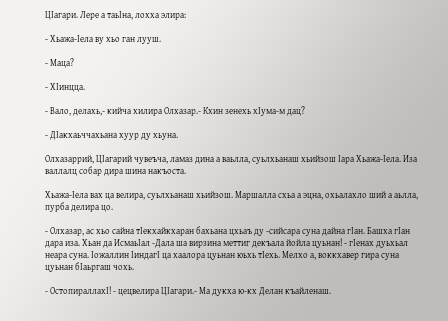ЦIагари. Лере а таьIна, лохха элира:

- Хьажа-Iела ву хьо ган лууш.

- Маца?

- ХIинцца.

- Вало, делахь,- кийча хилира Олхазар.- Кхин зенехь хIума-м дац?

- ДIакхаьччахьана хуур ду хьуна.

Олхазаррий, ЦIагарий чувеъча, ламаз дина а ваьлла, суьлхьанаш хьийзош Iара Хьажа-Iела. Иза валлалц собар дира шина накъоста.

Хьажа-Iела вах ца велира, суьлхьанаш хьийзош. Маршалла схьа а эцна, охьалахло ший а аьлла, пурба делира цо.

- Олхазар, ас хьо сайна тIекхайкхаран бахьана цхьаъ ду -сийсара суна дайна гIан. Башха гIан дара иза. Хьан да ИсмаьIал -Дала ша вирзина меттиг декъала йойла цуьнан! - гIенах дуьхьал неара суна. Iожаллин IиндагI ца хаалора цуьнан юьхь тIехь. Мелхо а, воккхавер гира суна цуьнан бIаьргаш чохь.

- ОстопираллахI! - цецвелира ЦIагари.- Ма дукха ю-кх Делан къайленаш.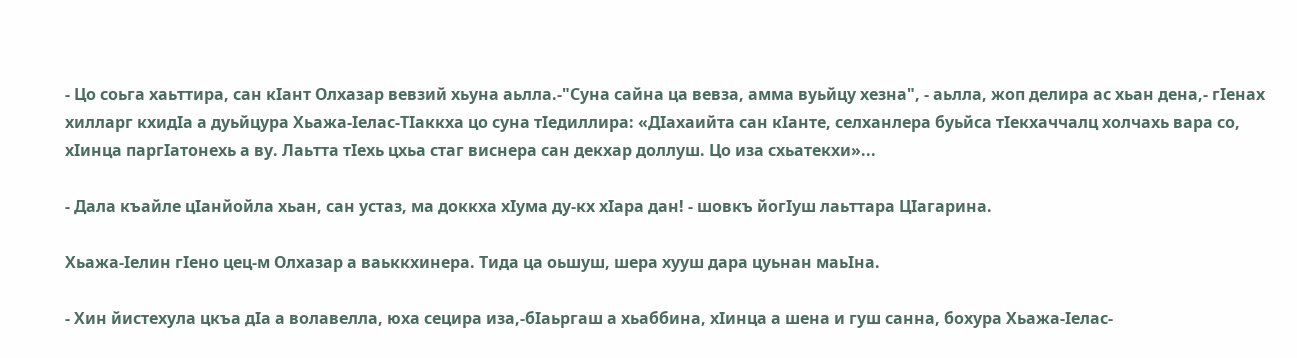- Цо соьга хаьттира, сан кIант Олхазар вевзий хьуна аьлла.-"Суна сайна ца вевза, амма вуьйцу хезна", - аьлла, жоп делира ас хьан дена,- гIенах хилларг кхидIа а дуьйцура Хьажа-Iелас-ТIаккха цо суна тIедиллира: «ДIахаийта сан кIанте, селханлера буьйса тIекхаччалц холчахь вара со, хIинца паргIатонехь а ву. Лаьтта тIехь цхьа стаг виснера сан декхар доллуш. Цо иза схьатекхи»...

- Дала къайле цIанйойла хьан, сан устаз, ма доккха хIума ду-кх хIара дан! - шовкъ йогIуш лаьттара ЦIагарина.

Хьажа-Iелин гIено цец-м Олхазар а ваьккхинера. Тида ца оьшуш, шера хууш дара цуьнан маьIна.

- Хин йистехула цкъа дIа а волавелла, юха сецира иза,-бIаьргаш а хьаббина, хIинца а шена и гуш санна, бохура Хьажа-Iелас-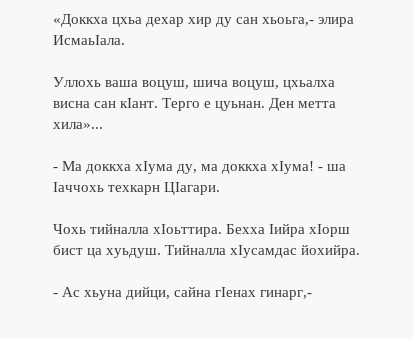«Доккха цхьа дехар хир ду сан хьоьга,- элира ИсмаьIала.

Уллохь ваша воцуш, шича воцуш, цхьалха висна сан кIант. Терго е цуьнан. Ден метта хила»...

- Ма доккха хIума ду, ма доккха хIума! - ша Iаччохь техкарн ЦIагари.

Чохь тийналла хIоьттира. Бехха Iийра хIорш бист ца хуьдуш. Тийналла хIусамдас йохийра.

- Ас хьуна дийци, сайна гIенах гинарг,-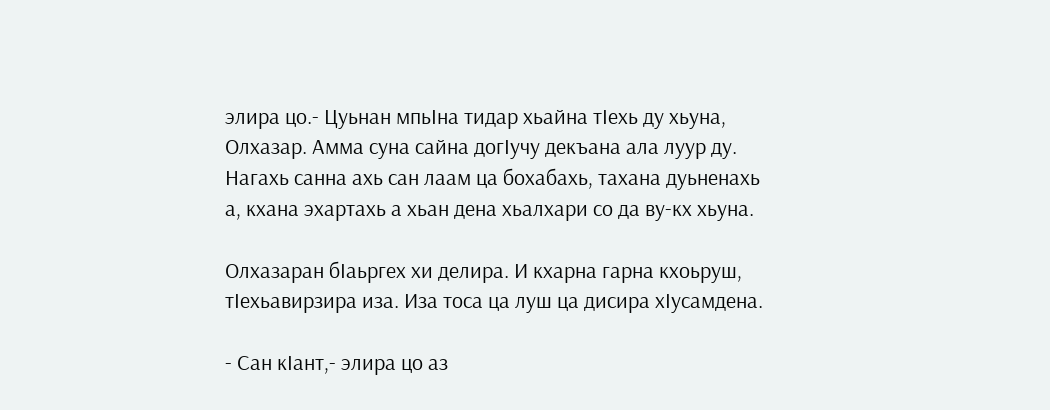элира цо.- Цуьнан мпьIна тидар хьайна тIехь ду хьуна, Олхазар. Амма суна сайна догIучу декъана ала луур ду. Нагахь санна ахь сан лаам ца бохабахь, тахана дуьненахь а, кхана эхартахь а хьан дена хьалхари со да ву-кх хьуна.

Олхазаран бIаьргех хи делира. И кхарна гарна кхоьруш, тIехьавирзира иза. Иза тоса ца луш ца дисира хIусамдена.

- Сан кIант,- элира цо аз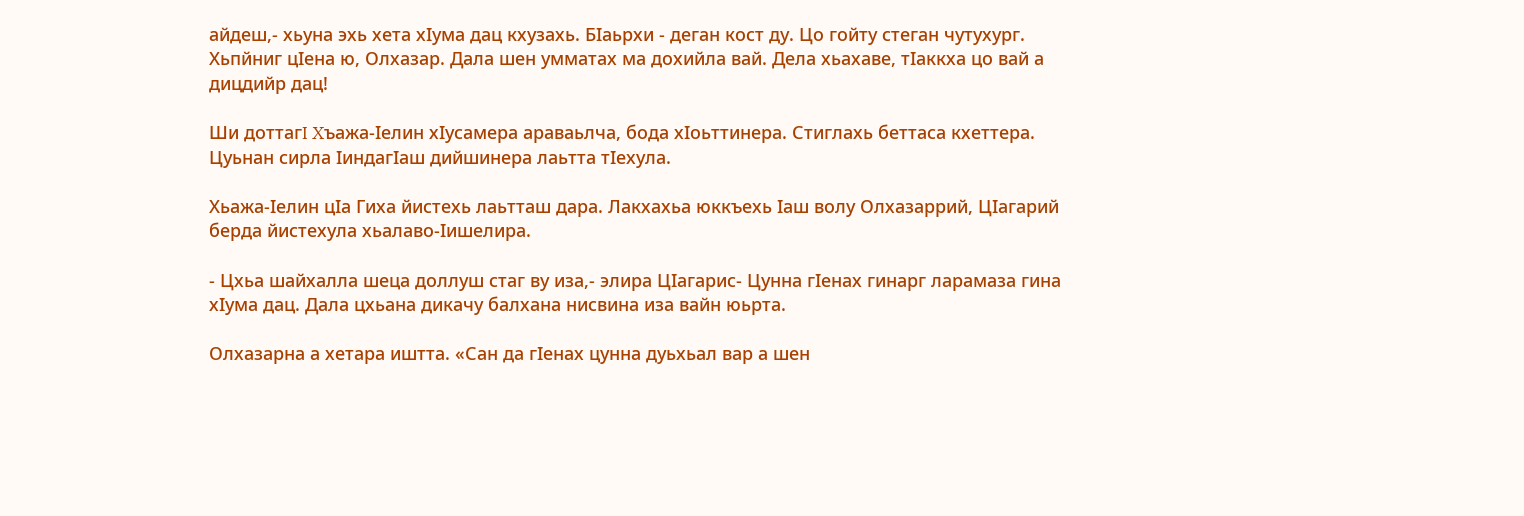айдеш,- хьуна эхь хета хIума дац кхузахь. БIаьрхи - деган кост ду. Цо гойту стеган чутухург. Хьпйниг цIена ю, Олхазар. Дала шен умматах ма дохийла вай. Дела хьахаве, тIаккха цо вай а дицдийр дац!

Ши доттагI Xъажа-Iелин хIусамера араваьлча, бода хIоьттинера. Стиглахь беттаса кхеттера. Цуьнан сирла IиндагIаш дийшинера лаьтта тIехула.

Хьажа-Iелин цIа Гиха йистехь лаьтташ дара. Лакхахьа юккъехь Iаш волу Олхазаррий, ЦIагарий берда йистехула хьалаво-Iишелира.

- Цхьа шайхалла шеца доллуш стаг ву иза,- элира ЦIагарис- Цунна гIенах гинарг ларамаза гина хIума дац. Дала цхьана дикачу балхана нисвина иза вайн юьрта.

Олхазарна а хетара иштта. «Сан да гIенах цунна дуьхьал вар а шен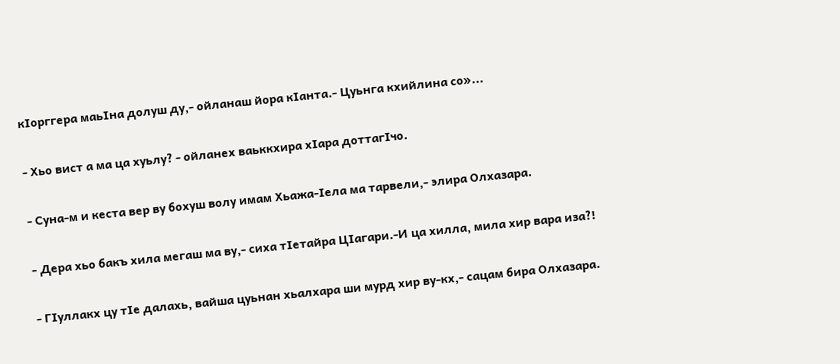кIорггера маьIна долуш ду,- ойланаш йора кIанта.- Цуьнга кхийлина со»...

- Хьо вист а ма ца хуьлу? - ойланех ваьккхира хIара доттагIчо.

- Суна-м и кеста вер ву бохуш волу имам Хьажа-Iела ма тарвели,- элира Олхазара.

- Дера хьо бакъ хила мегаш ма ву,- сиха тIетайра ЦIагари.-И ца хилла, мила хир вара иза?!

- ГIуллакх цу тIе далахь, вайша цуьнан хьалхара ши мурд хир ву-кх,- сацам бира Олхазара.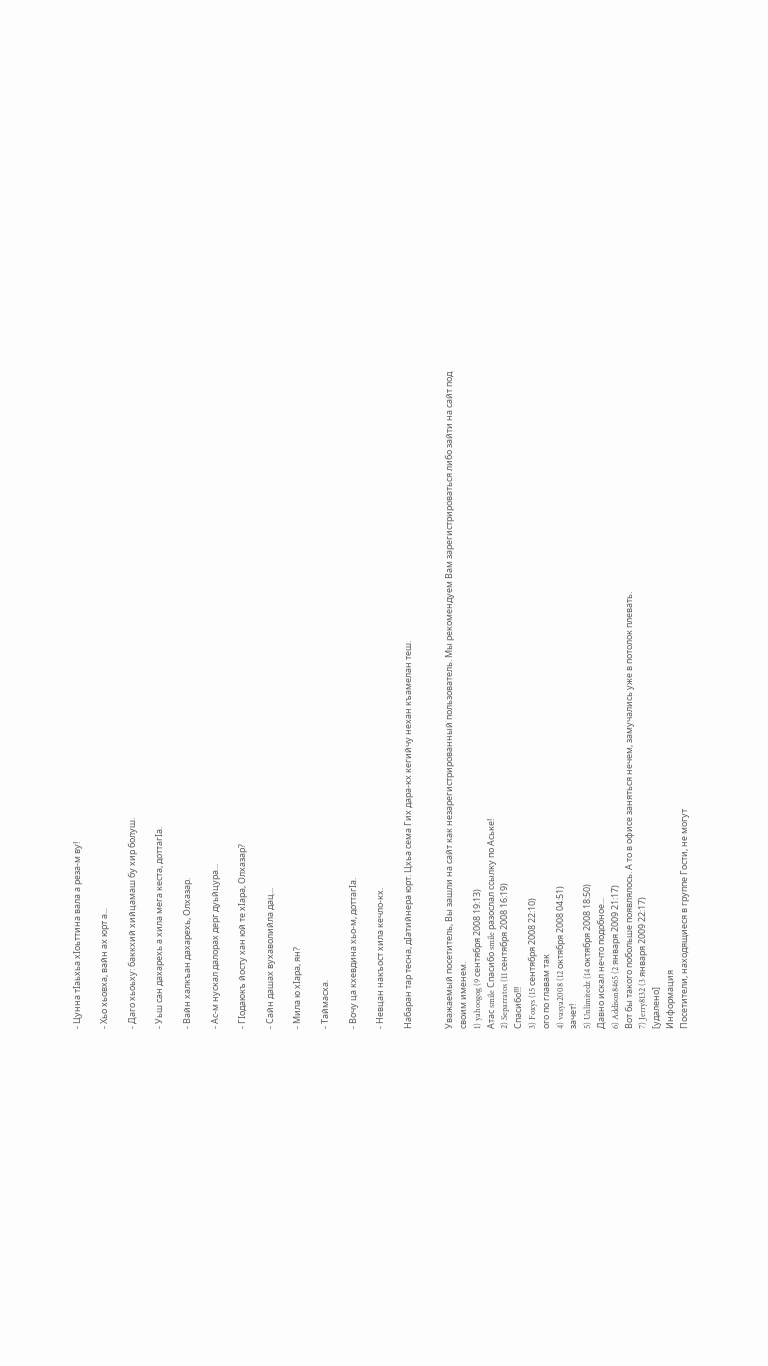- Цунна тIаьхьа хIоьттина вала а реза-м ву!

- Хьо хьовха, вайн ах юрт а...

- Даго хьоьху: баккхий хийцамаш бу хир болуш.

- Уьш сан дахарехь а хила мега кеста, доттагIа.

- Вайн халкъан дахарехь, Олхазар.

- Ас-м нускал далорах дерг дуьйцура...

- ГIодаюкъ йосту хан юй те хIара, Олхазар?

- Сайн дашах вухаволийла дац...

- Мила ю хIара, ян?

- Таймасха.

- Вочу ца кхевдина хьо-м, доттагIа.

- Невцан накъост хила кечло-кх.

Набаран тар тесна, дIатийнера юрт. Цхьа сема Гих дара-кх кегийчу нехан къамелан теш.


Уважаемый посетитель, Вы зашли на сайт как незарегистрированный пользователь. Мы рекомендуем Вам зарегистрироваться либо зайти на сайт под своим именем.
1) yahoogog (9 сентября 2008 19:13)
Атас smile Спасибо smile разослал ссылку по Аське!
2) Separratos (11 сентября 2008 16:19)
Спасибо!!!
3) Foxys (15 сентября 2008 22:10)
ого по главам так
4) vasya2008 (12 октября 2008 04:51)
зачет!
5) Unlimitedz (14 октября 2008 18:50)
Давно искал нечто подобное...
6) Addison8465 (2 января 2009 21:17)
Вот бы такого побольше появлялось. А то в офисе заняться нечем, замучались уже в потолок плевать.
7) Jerry8132 (3 января 2009 22:17)
[удалено]
Информация
Посетители, находящиеся в группе Гости, не могут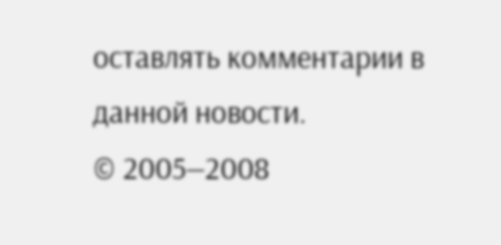оставлять комментарии в данной новости.
© 2005—2008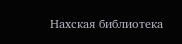Нахская библиотека